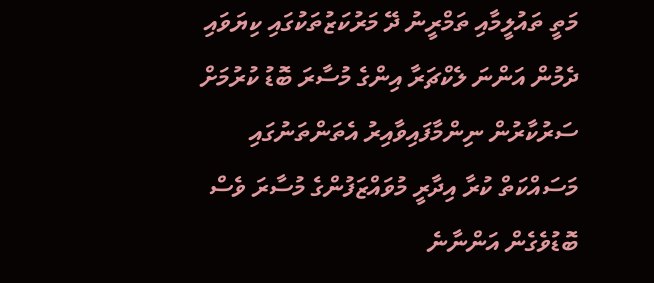މަތީ ތައުލީމާއި ތަމްރީނު ދޭ މަރުކަޒުތަކުގައި ކިޔަވައި ދެމުން އަންނަ ލެކްޗަރާ އިންގެ މުސާރަ ބޮޑު ކުރުމަށް ސަރުކާރުން ނިންމާފައިވާއިރު އެތަންތަނުގައި މަސައްކަތް ކުރާ އިދާރީ މުވައްޒަފުންގެ މުސާރަ ވެސް ބޮޑުވެގެން އަންނާނެ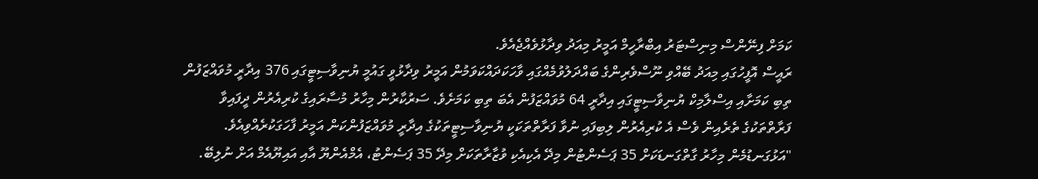ކަމަށް ފިނޭންސް މިނިސްޓަރު އިބްރާހީމް އަމީރު މިއަދު ވިދާޅުވެއްޖެއެވެ.
ރައީސް އޮފީހުގައި މިއަދު ބޭއްވި ނޫސްވެރިންގެ ބައްދަލުވުމެއްގައި ވާހަކަދައްކަވަމުން އަމީރު ވިދާޅުވީ ގައުމީ ޔުނިވާސިޓީގައި 376 އިދާރީ މުވައްޒަފުން ތިބި ކަމަށާއި އިސްލާމިކް ޔުނިވާސިޓީގައި އިދާރީ 64 މުވައްޒަފުން އެބަ ތިބި ކަމަށެވެ. ސަރުކާރުން މިހާރު މުސާރައިގެ ކުރިއެރުން ދީފައިވާ ފަރާތްތަކުގެ ތެރެއިން ވެސް އެ ކުރިއެރުން ލިބިފައި ނުވާ ފަރާތްތަކަކީ ޔުނިވާސިޓީތަކުގެ އިދާރީ މުވައްޒަފުންކަން އަމީރު ފާހަގަކުރެއްވިއެވެ.
"އަޅުގަނޑުމެން މިހާރު ގާތްގަނޑަކަށް 35 ޕަސެންޓުން މިދޭ އެކިއެކި ވުޒާރާތަކަށް މިދޭ 35 ޕަސެންޓު، އެމްއެންޔޫ އާއި އައިޔޫއެމް އަށް ނުލިބޭ.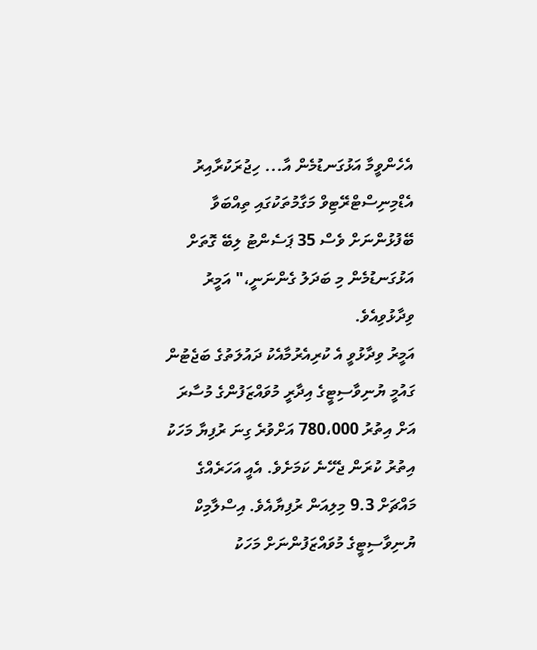އެހެންވީމާ އަޅުގަނޑުމެން އާ... ހިޖުރަކުރާއިރު އެޑްމިނިސްޓްރޭޓިވް މަގާމުތަކުގައި ތިއްބަވާ ބޭފުޅުންނަށް ވެސް 35 ޕަސެންޓު ލިބޭ ގޮތަށް އަޅުގަނޑުމެން މި ބަދަލު ގެންނަނީ،" އަމީރު ވިދާޅުވިއެވެ.
އަމީރު ވިދާޅުވީ އެ ކުރިއެރުމާއެކު ދައުލަތުގެ ބަޖެޓުން ގައުމީ ޔުނިވާސިޓީގެ އިދާރީ މުވައްޒަފުންގެ މުސާރަ އަށް އިތުރު 780،000 އަށްވުރެ ގިނަ ރުފިޔާ މަހަކު އިތުރު ކުރަން ޖެހޭނެ ކަމަށެވެ. އެއީ އަހަރެއްގެ މައްޗަށް 9.3 މިލިއަން ރުފިޔާއެވެ. އިސްލާމިކް ޔުނިވާސިޓީގެ މުވައްޒަފުންނަށް މަހަކު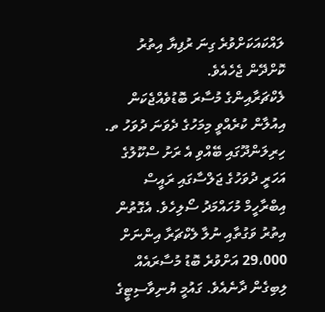ލައްކައަކަށްވުރެ ގިނަ ރުފިޔާ އިތުރު ކޮށްދޭން ޖެހެއެވެ.
ލެކްޗަރާއިންގެ މުސާރަ ބޮޑުވެއްޖެކަން އިއުލާން ކުރެއްވީ މިމަހުގެ ދެވަނަ ދުވަހު ތ. ހިރިލަންދޫގައި ބޭއްވި އެ ރަށު ސްކޫލުގެ އަހަރީ ދުވަހުގެ ޖަލްސާގައި ރައީސް އިބްރާހީމް މުހައްމަދު ސޯލިހެވެ. އެގޮތުން އިތުރު ވަގުތާއި ނުލާ ލެކްޗަރާ އިންނަށް 29،000 އަށްވުރެ ބޮޑު މުސާރައެއް ލިބިގެން ދާނެއެވެ. ގައުމީ ޔުނިވާސިޓީގެ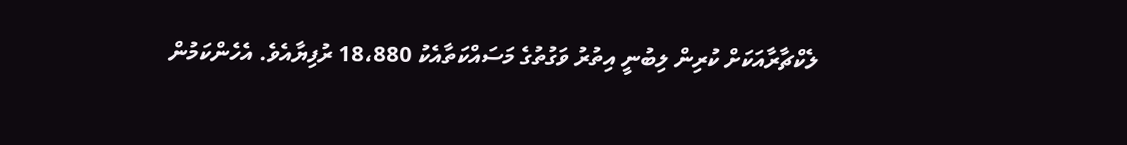ލެކްޗާރާއަކަށް ކުރިން ލިބުނީ އިތުރު ވަގުތުގެ މަސައްކަތާއެކު 18،880 ރުފިޔާއެވެ. އެހެންކަމުން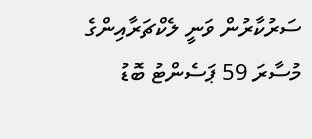ސަރުކާރުން ވަނީ ލެކްޗަރާއިންގެ މުސާރަ 59 ޕަސެންޓު ބޮޑު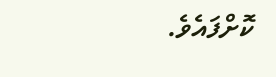ކޮށްފައެވެ.